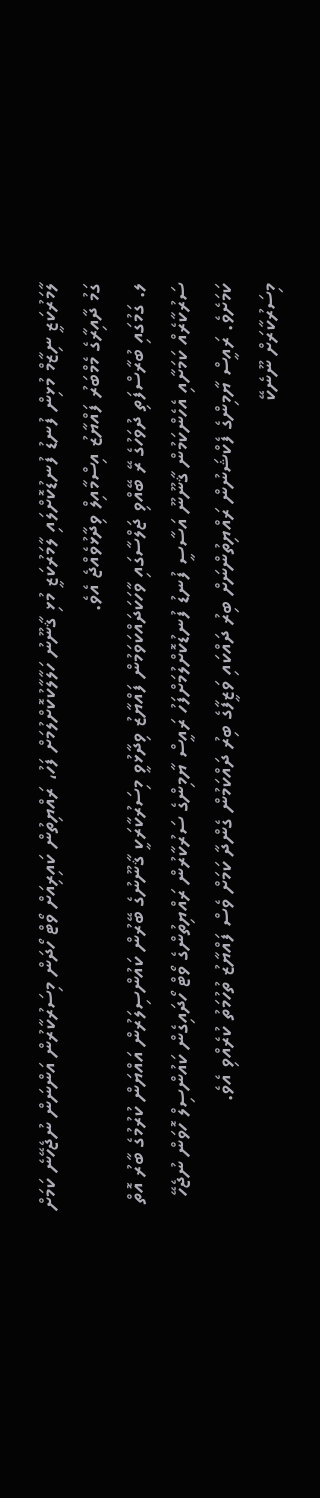ލާމަރުކަޒީ ނިޒާމް މުޅިން ފުނޑު ފުނޑުކޮށްލައި ލާމަރުކަޒީ މުޅި ޤާނޫނު ހަލާލާކުކޮށްލުމަށް ފަހު، ރައްޔިތުން ކައިރިއަށް ވޯޓް ހޯދަން މިސަރުކާރުން އަންނަން ނުޖެހޭނެ ކަމަށް ގަމު ދާއިރާގެ މެމްބަރު ފައްޔާޒު އިސްމާއިލް ވިދާޅުވެއްޖެ އެވެ.
ލ. ގަމުގައި ބުރާސްފަތި ދުވަހުގެ ރޭ ބޭއްވި ޖަލްސާގައި ވާހަކަދައްކަވަމުން ފައްޔާޒު ވިދާޅުވީ މިސަރުކާރަކީ ޤާނޫނުގެ ބޭރުން ކައުންސިލަރުން އައްޔަން ކުރުމުގެ ބާރު އޮތް ސަރުކާރެއް ކަމަށާއި އެހެންކަމުން ޤާނޫނޫ އަސާސީ ފުނޑު ފުނޑުކޮށްލުމަށްފަހު ރައީސް ޔާމިންގެ ސަރުކާރުން ރައްޔިތުންގެ ވޯޓް ހޯދައިގެން ކައުންސިލް ހޮވަން ނުޖެހޭ ކަމަށެވެ. ރައީސް ޔާމިންގެ ފެކްޝަނުން ރައްޔިތުންނަށް ބިރު ދައްކައި ވަޒީފާގެ ބިރު ދައްކަމުން ގެންދާ ކަމަށް ވެސް ފައްޔާޒު ތުހުމަތު ކުރެއްވި އެވެ.
މިސަރުކާރަށް ނޫނެކޭ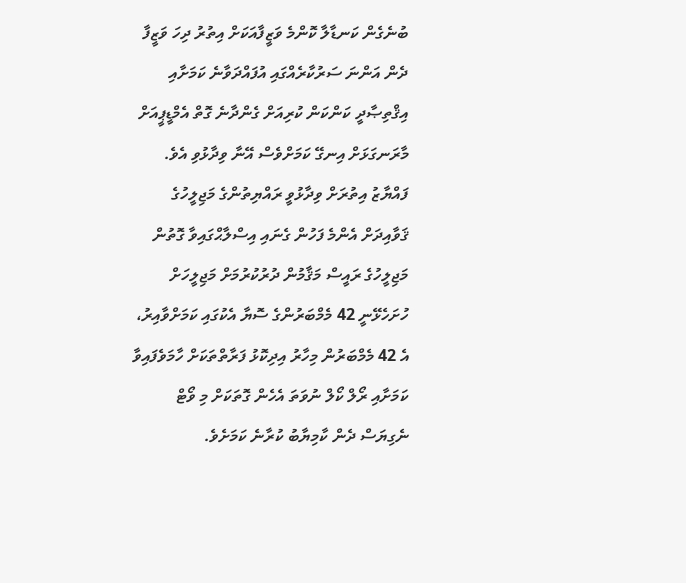ބުނެގެން ކަނޑާލާ ކޮންމެ ވަޒީފާއަކަށް އިތުރު ދިހަ ވަޒީފާ ދެން އަންނަ ސަރުކާރެއްގައި އުފައްދަވާނެ ކަމަށާއި އިޤްތިޞާދީ ކަންކަން ކުރިއަށް ގެންދާނެ ގޮތް އެމްޑީޕީއަށް މާރަނގަޅަށް އިނގޭ ކަމަށްވެސް އޭނާ ވިދާޅުވި އެވެ.
ފައްޔާޒު އިތުރަށް ވިދާޅުވީ ރައްޔިތުންގެ މަޖިލީހުގެ ޤަވާއިދަށް އެންމެ ފަހުން ގެނައި އިސްލާޙްގައިވާ ގޮތުން މަޖިލީހުގެ ރައީސް މަޤާމުން ދުރުކުރުމަށް މަޖިލީހަށް ހުށަހެޅޭނީ 42 މެމްބަރުންގެ ސޮޔާ އެކުގައި ކަމަށްވާއިރު، އެ 42 މެމްބަރުން މިހާރު އިދިކޮޅު ފަރާތްތަކަށް ހާމަވެފައިވާ ކަމަށާއި ރޯލް ކޯލް ނުވަތަ އެހެން ގޮތަކަށް މި ވޯޓް ނެގިޔަސް ދެން ކާމިޔާބު ކުރާނެ ކަމަށެވެ.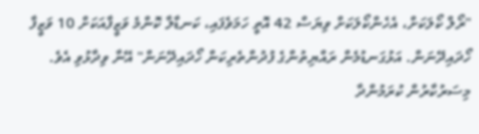"ރޯލް ކޯލަކަށް، އެހެންކޯލަކަށް ވިޔަސް 42 އޮތީ ހަމަވެފައި، ކަނޑާލާ ކޮންމެ ވަޒީފާއަކަށް 10 ވަޒީފާ ހޯދައިދޭނަން. އަޅުގަނޑުމެން ރައްޔިތުންގެ ފުދުންތެރިކަން ހޯދައިދޭނަން" އޭނާ ވިދާޅުވި އެވެ.
މިސަރުކާރުން ކުރަމުންދާ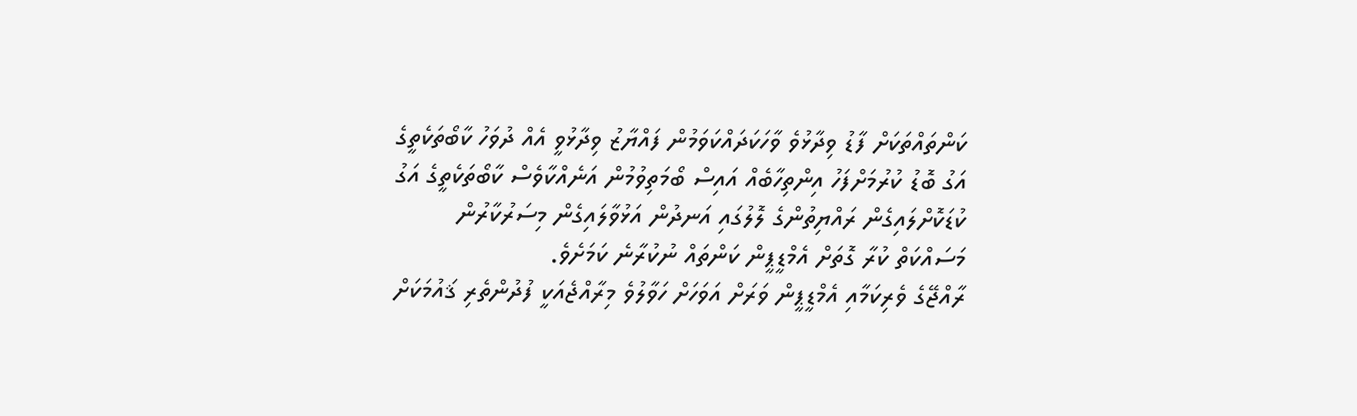ކަންތައްތަކަށް ފާޑު ވިދާޅުވެ ވާހަކަދައްކަވަމުން ފައްޔާޒު ވިދާޅުވީ އެއް ދުވަހު ކާބޯތަކެތީގެ އަގު ބޮޑު ކުރުމަށްފަހު އިންތިހާބެއް އައިސް ބޯމަތިވުމުން އަނެއްކާވެސް ކާބޯތަކެތީގެ އަގު ކުޑަކޮށްލައިގެން ރައްޔިތުންގެ ލޮލުގައި އަނދުން އަޅުވާލައިގެން މިސަރުކާރުން މަސައްކަތް ކުރާ ގޮތަށް އެމްޑީޕީން ކަންތައް ނުކުރާނެ ކަމަށެވެ.
ރާއްޖޭގެ ވެރިކަމާއި އެމްޑީޕީން ވަރަށް އަވަހަށް ހަވާލުވެ މިރާއްޖެއަކީ ފުދުންތެރި ޤައުމަކަށް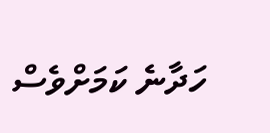ހަދާނެ ކަމަށްވެސް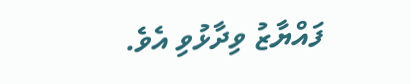ފައްޔާޒު ވިދާޅުވި އެވެ.